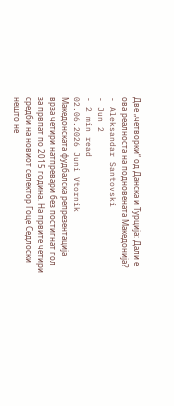Две „четворки“ од Данска и Турција: Дали е ова реалноста на подновената Македонија?
- Aleksandar Santovski
- Jun 2
- 2 min read
02.06.2026 Juni Vtornik
Македонската фудбалска репрезентација врза четири натпревари без постигнат гол за првпат по 2015 година. На првите четири средби на новиот селектор Гоце Седлоски нешто не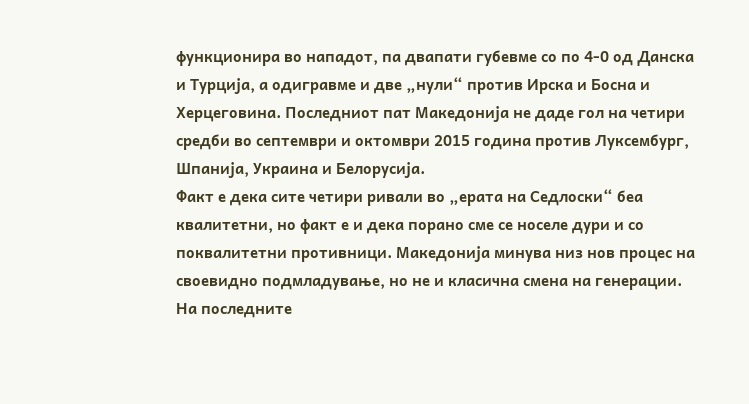функционира во нападот, па двапати губевме со по 4-0 од Данска и Турција, а одигравме и две „нули“ против Ирска и Босна и Херцеговина. Последниот пат Македонија не даде гол на четири средби во септември и октомври 2015 година против Луксембург, Шпанија, Украина и Белорусија.
Факт е дека сите четири ривали во „ерата на Седлоски“ беа квалитетни, но факт е и дека порано сме се носеле дури и со поквалитетни противници. Македонија минува низ нов процес на своевидно подмладување, но не и класична смена на генерации. На последните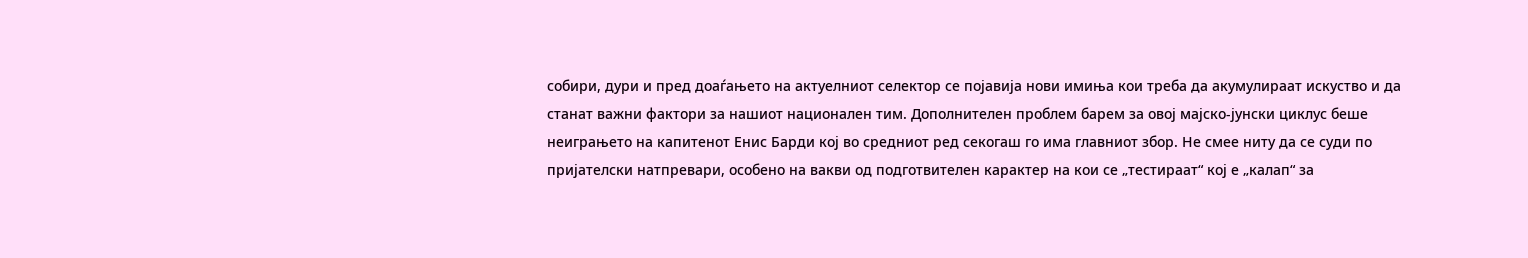собири, дури и пред доаѓањето на актуелниот селектор се појавија нови имиња кои треба да акумулираат искуство и да станат важни фактори за нашиот национален тим. Дополнителен проблем барем за овој мајско-јунски циклус беше неиграњето на капитенот Енис Барди кој во средниот ред секогаш го има главниот збор. Не смее ниту да се суди по пријателски натпревари, особено на вакви од подготвителен карактер на кои се „тестираат“ кој е „калап“ за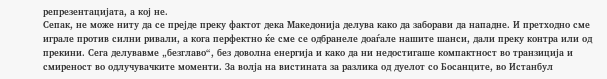репрезентацијата, а кој не.
Сепак, не може ниту да се прејде преку фактот дека Македонија делува како да заборави да нападне. И претходно сме играле против силни ривали, а кога перфектно ќе сме се одбранеле доаѓале нашите шанси, дали преку контра или од прекини. Сега делувавме „безглаво“, без доволна енергија и како да ни недостигаше компактност во транзиција и смиреност во одлучувачките моменти. За волја на вистината за разлика од дуелот со Босанците, во Истанбул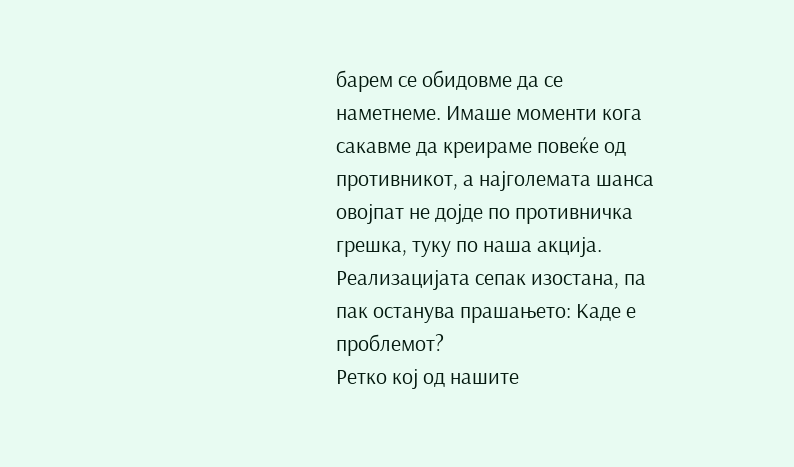барем се обидовме да се наметнеме. Имаше моменти кога сакавме да креираме повеќе од противникот, а најголемата шанса овојпат не дојде по противничка грешка, туку по наша акција. Реализацијата сепак изостана, па пак останува прашањето: Каде е проблемот?
Ретко кој од нашите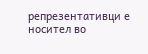репрезентативци е носител во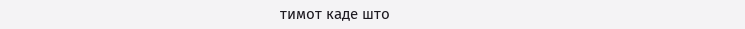тимот каде што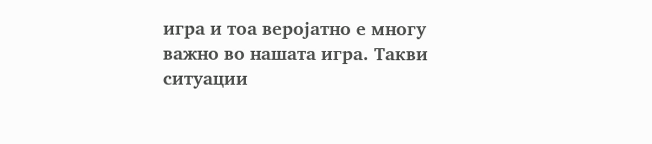игра и тоа веројатно е многу важно во нашата игра. Такви ситуации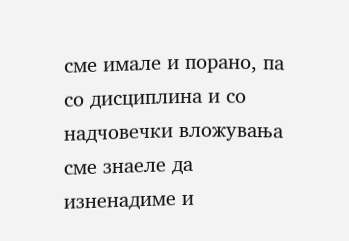сме имале и порано, па со дисциплина и со надчовечки вложувања сме знаеле да изненадиме и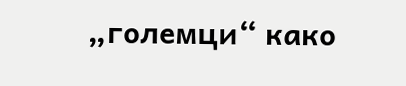„големци“ како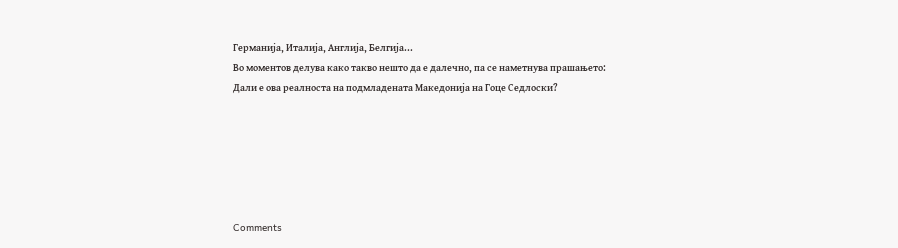Германија, Италија, Англија, Белгија...
Во моментов делува како такво нешто да е далечно, па се наметнува прашањето: Дали е ова реалноста на подмладената Македонија на Гоце Седлоски?






Comments